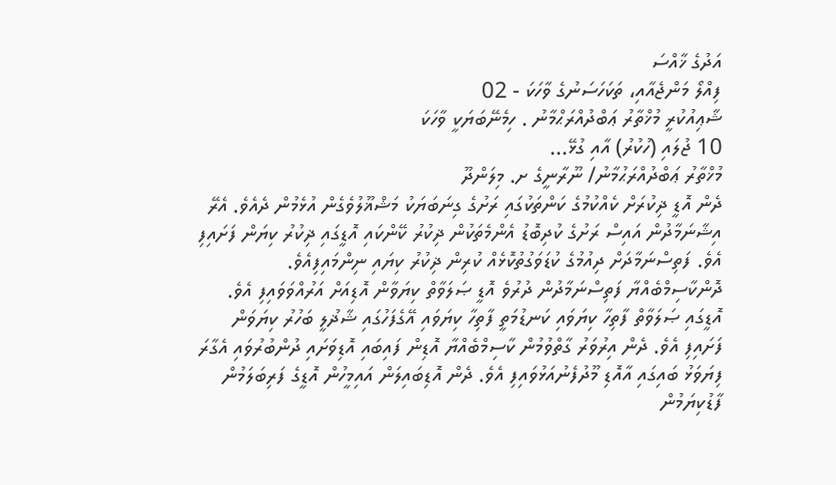އަދުގެ ޚާއްސަ
ފިއްލޯ މަންޖެއާއި، ތަކަހަސަނުގެ ވާހަކަ - 02
ޝާޢިއުކުރީ މުޚްތާރު ޢަބްދުއްރަޙްމާނު . ހިމެނޭބަޔަކީ ވާހަކަ
10 ޖުލައި (ހުކުރު) އާއި ގުޅޭ...
މުޚްތާރު ޢަބްދުއްރަޙުމާނު/ ނޫރާނީގެ ށ. މިލަންދޫ
ދެން އޮޑީ ޛިކުރަށް ކެއްކުމުގެ ކަންތަކުގައި ރަށުގެ ގިނަބަޔަކު މަޝްޣޫލުވެގެން އުޅެމުން ދެއެވެ. އެރޭ އިޝާނަމާދުން އައިސް ރަށުގެ ކުދިބޮޑު އެންމެތަކުން ޛިކުރު ކޭންކައި އޮޑީގައި ޛިކުރު ކިޔަން ފަށައިފި އެވެ. ފަތިސްނަމާދަށް ދިއުމުގެ ކުޑަވަގުތުކޮޅެއް ކުރިން ޛިކުރު ކިޔައި ނިންމައިފިއެވެ. ދޮންކާސިމްބެއްޔާ ފަތިސްނަމާދުން ދުރުވެ އޮޑީ ޞަލަވާތް ކިޔަވާން އޮޑިއަށް އަރުއްވަވައިފި އެވެ. އޮޑީގައި ޞަލަވާތް ފާތިހާ ކިޔަވައި ކަނޑުމަތީ ފާތިހާ ކިޔަވައި އޭގެފަހުގައި ޝާޛުލީ ބަހުރު ކިޔަވަން ފަށައިފި އެވެ. ދެން އިރުވަރު ގާތްވުމުން ކާސިމްބެއްޔާ އޮޑިން ފައިބައި އޮޑިވަށައި ދުންބުރުވައި އެގާރަ ފިޔަވަޅު ބައިގައި އާއޮޑި މޫދުފެނުއަޅުވައިފި އެވެ. ދެން އޮޑިބައިލަން އައިމީހުން އޮޑީގެ ފަރިބަލަމުން ފާޑުކިޔަމުން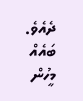ދެއެވެ. ބައެއް މީހުން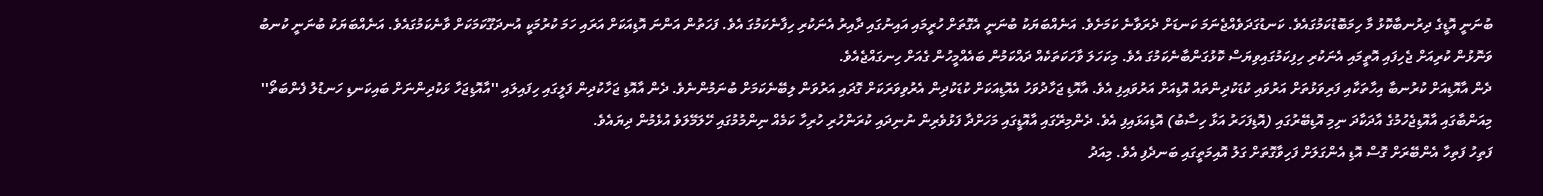ބުނަނީ އޮޑީގެ ދިރުނބާކޮޅު މާ ހިމަބޮޑުކަމުގައެވެ. ކަނޑުގަދަވެއްޖެނަމަ ކަނޑަށް ދެރަވާނެ ކަމަށެވެ. އަނެއްބަޔަކު ބުނަނީ އެގޮތަށް ހުރީމައި އައިނުގައި ދާއިރު އެނަކުރި ހިފާނެކަމުގަ އެވެ. ފަހަތުން އަންނަ އޮޑިއަކަށް އަރައި ހަމަ ކުރުމަކީ އުނދަގޫކަމަކަށް ވާނެކަމުގައެވެ. އަނެއްބަޔަކު ބުނަނީ ކުނބު ވަނޮޅުން ކުރިއަށް ޖެހިފައި އޮތީމައި އެނަކުރި ހިފިކަމުގައިވިޔަސް ކޮޅުގަންބާނެކަމުގަ އެވެ. މިކަހަލަ ވާހަކަތަކެއް ދައްކަމުން ބައެއްމީހުން ގެއަށް ހިނގައްޖެއެވެ.
ދެން އާއޮޑިއަށް ކުރުނބާ އިހާތަކާއި ފަރިވަޅުތަށް އަރުވައި ކުޑަކުދިންތައް އޮޑިއަށް އަރުވައިފި އެވެ. އާއޮޑި ޖަހާދުވަހު އެއޮޑިއަކަށް ކުޑަކުދިން އެރުވިވަރަކަށް ގޮދައި އަރުވަން ލިބޭނެކަމަށް ބުނަމުންނެވެ. ދެން އާއޮޑި ޖަހާކުދިން ފަލީގައި ހިފައިލައި ''އާއޮޑިޖަހާ ޅަކުދިންނަށް ބައިކަނޑި ހަނޑުލު ފެންބަތޯ'' މިއަންބާގައި އާއޮޑިޖެހުމުގެ އާދަކާދަ ނިމި އޮޑިބޭރުގައި (އޮޑިފަހަރު އަޅާ ހިސާބު) އޮޑިއަޅައިފި އެވެ. ދެންމިރޭގައި އާއޮޑީގައި މަހަށްދާ ފަޅުވެރިން ނުނިދައި ކުރަންހުރި ހުރިހާ ކަމެއް ނިންމުމުގައި ހޭލަމޭލަވެ އުޅެމުން ދިޔައެވެ.
ފަތިހު ފަތިހާ އެންބޭރަށް ގޮސް އޮޑި އެންގަލަށް ފަހިވާގޮތަށް ގަލު އޮއިމަތީގައި ބަނދެފި އެވެ. މިއަދު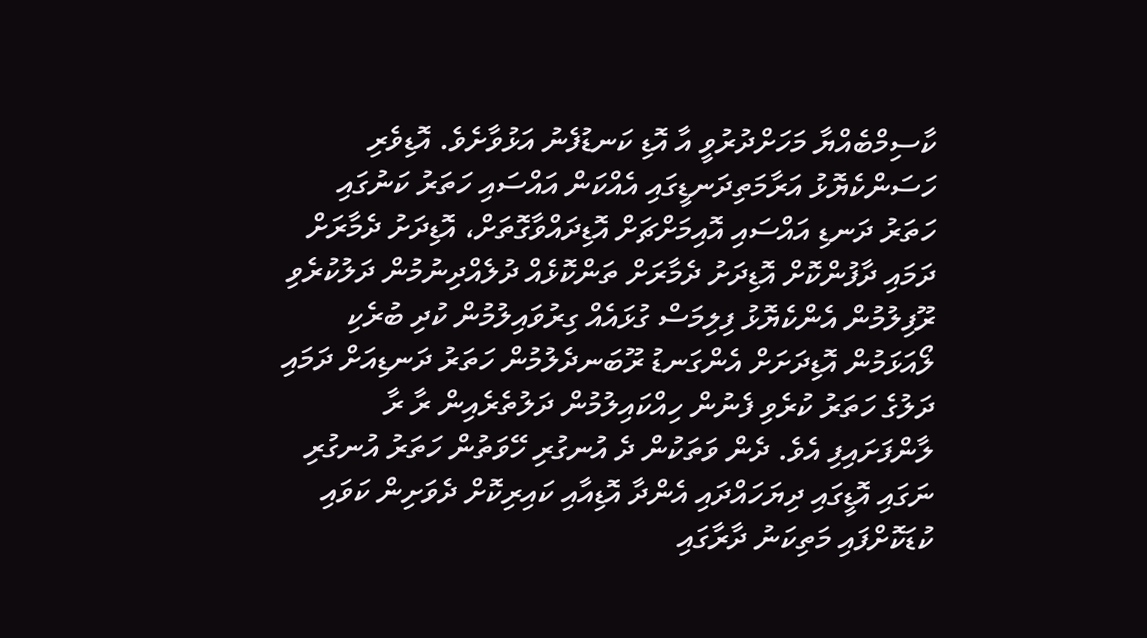ކާސިމްބެއްޔާ މަހަށްދުރުވީ އާ އޮޑި ކަނޑުފެނު އަޅުވާށެވެ. އޮޑިވެރި ހަސަންކެޔޮޅު އަރާމަތިދަނޑީގައި އެއްކަން އައްސައި ހަތަރު ކަނުގައި ހަތަރު ދަނޑި އައްސައި އޮއިމަށްޗަށް އޮޑިދައްވާގޮތަށް، އޮޑިދަށު ދެމާރަށް ދަމައި ދާފުންކޮށް އޮޑިދަށު ދެމާރަށް ތަންކޮޅެއް ދުލެއްދިނުމުން ދަލުކުރެވި ރޫފިލުމުން އެންކެޔޮޅު ފިލިމަސް ގުޅައެއް ގިރުވައިލުމުން ކުދި ބުރެކި ލޯއަޅަމުން އޮޑިދަށަށް އެންގަނޑު ރޫބަނދެލުމުން ހަތަރު ދަނޑިއަށް ދަމައި ދަލުގެ ހަތަރު ކުރެވި ފެނުން ހިއްކައިލުމުން ދަލުތެރެއިން ރާ ރާ ލާންފަށައިފި އެވެ. ދެން ވަތަކުން ދެ އުނގުރި ހޭވަތުން ހަތަރު އުނގުރި ނަގައި އޮޑީގައި ދިޔަހައްދައި އެންދާ އޮޑިއާއި ކައިރިކޮށް ދެވަށިން ކަވައި ކުޑަކޮށްފައި މަތިކަނު ދާރާގައި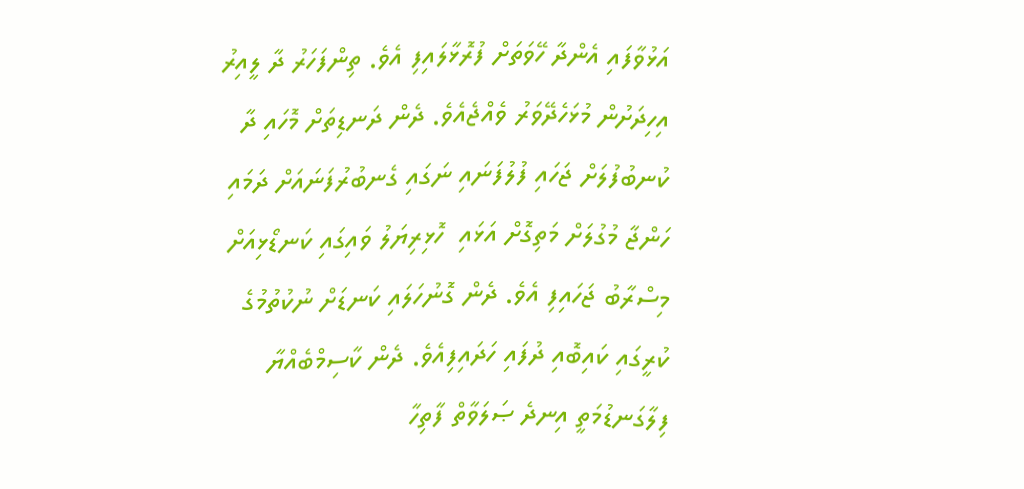އަޅުވާފައި އެންދާ ހޭވަތަށް ފުރޮޅާލައިފި އެވެ. ތިންފަހަރު ދާ ލީއިރު އިހިދަށުން މުޅަހެދޭވަރު ވެއްޖެއެވެ. ދެން ދަނޑިތަށް މޮހައި ދާ ކުނބުފުލަށް ޖަހައި ފުލުފަނައި ނަގައި ގެނބުރުފަނައަށް ދަމައި ހަންޖާ މުގުލަށް މަތިގޮށް އަޅައި  ހޮޅިރިޔަލު ވައިގައި ކަނޑޯޅިއަށް މިސްރާބު ޖަހައިފި އެވެ. ދެން ގޮނުހަލައި ކަނޑަށް ނުކުތުމުގެ ކުރީގައި ކައިބޮއި ދުފައި ހަދައިފިއެވެ. ދެން ކާސިމްބެއްޔާ ފިލާގަނޑުމަތީ އިނދެ ޞަލަވާތް ފާތިހާ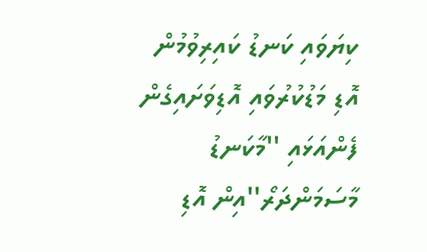ކިޔަވައި ކަނޑު ކައިރިވުމުން އޮޑި މަޑުކުރުވައި އޮޑިވަށައިގެން ފެންއަޅައި ''މާކަނޑު މާސަމަންދަރޯ''އިން އޮޑި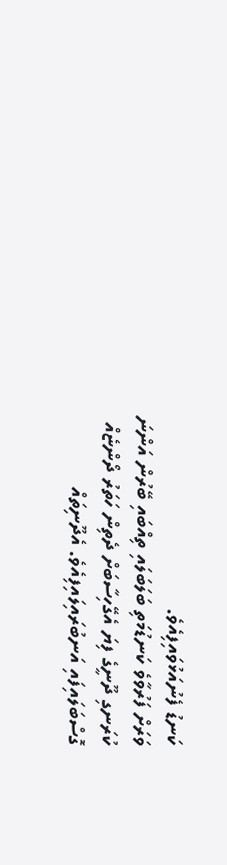ކަނޑު ފެނުއަޅުވައިފިއެވެ.
ވަރަށް ފަރުވާވެ ކަނޑުމަތި ބަލަބަލައި ތިއްބައި ބޭރުން އަންނަ ކުރަނގި ދޫނީގެ ފިޔަ އެގޭހިސާބަށް ދެތިން ހަތަރު ދޯންޏެއް ގޮސްބަލައިފައި އަނބުރައިލައިފިއެވެ. އެދޫނިތައް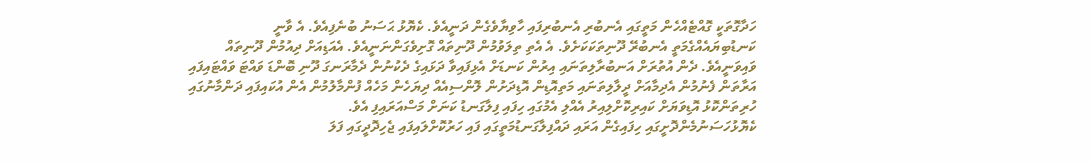ހަދާގޮތަކީ ގޮއްޓެއްހެން މަތީގައި އެނބުރި އެނބުރިފައި ހާވިޔާވެގެން ދަނީއެވެ. ކެޔޮޅު ޙަސަނު ބުނެފިއެވެ. އެ ވާނީ ކަނޑުބިޔައެއްގެމަތީ އެނބުރޭ ދޫނިތަކަކަށެވެ. އެ އެތި ތިލަވުމުން ދޫނިތައް ގޮށިވެގަންނަނީއެވެ. އެއަޑިއަށް ދިއުމުން ދޫނިތައް ވައިވަނީއެވެ. ދެން އުތުރަށް އަނބުރާލިތަނައި އިރުން ކަނޑަށް އެޅިފައިވާ ދަޅައިގެ ދެކުނުން ދެމާރަނގަ ދޫނި ބޮންޑަ ވައްޓަ ވައްޓައިފައި އަރާތަން ފެނުމުން އެދިމާއަށް ދީލާލިތަނައި މަތިއޮޑިން އޮޑިދަށުން ލޮންސިއެއް ދިޔަހެން މަހެއް ފުންމާލުމުން އެން އުކައިފައި ދަންމާނުގައި ހުރިތަންކޮޅު އޮޑިވަޔަށް ކައިރިކޮށްލިއިރު އެއްލި އެމުގައި ހިފައި ފިލާގަނޑު ކަނަށް މަސްއަރައިފި އެވެ.
ކެޔޮޅުހަސަނުމެންދޮށީގައި ހިފައިގެން އަރައި ދައްފިލާގަނޑުމަތީގައި ފައި ހަރުކޮށްލައިފައި ޖެހިދޮދީގައި ފަލަ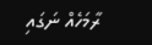ރާމަހެއް ނަގައި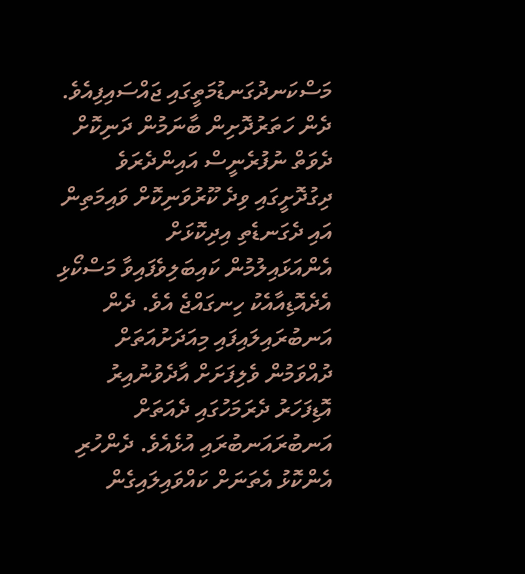މަސްކަނދުގަނޑުމަތީގައި ޖައްސައިފިއެވެ. ދެން ހަތަރުދޮށިން ބާނަމުން ދަނިކޮށް ދެވަތް ނުފުރެނީސް އައިންދެރަވެ ދިގުދޮށީގައި ވިދެ ކޫރުވަނިކޮށް ވައިމަތިން އައި ދެގަނޑެތި އިދިކޮޅަށް އެންއަޅައިލުމުން ކައިބަލިވެފައިވާ މަސްކޯޅި އެދެއޮޑިއާއެކު ހިނގައްޖެ އެވެ. ދެން އަނބުރައިލައިފައި މިއަދަށުއަތަށް ދުއްވަމުން ވެލިފަށަށް އާދެވުނުއިރު އޮޑިފަހަރު ދެރަމަހުގައި ދެއަތަށް އަނބުރައަނބުރައި އުޅެއެވެ. ދެންހުރި އެންކޮޅު އެތަނަށް ކައްވައިލައިގެން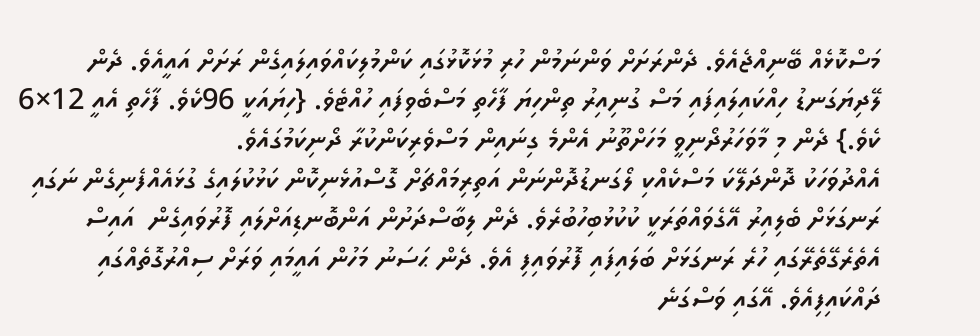މަސްކޮޅެއް ބޭނިއްޖެއެވެ. ދެންރަށަށް ވަންނަމުން ހުރި މުޅަކޮޅުގައި ކަންމުލިކައްވައިލައިގެން ރަށަށް އައީއެވެ. ދެން ލޭދިޔަގަނޑު ހިއްކައިލައިފައި މަސް ގުނިއިރު ތިންހިޔަ ފާހެތި މަސްބެވިފައި ހުއްޓެވެ. {ހިޔައަކީ 96ކެވެ. ފާހެތި އެއީ 12×6 ކެވެ.} ދެން މި މާވަހަރުދޯނިވީ މަހަށްތޫނު އެންމެ ގިނައިން މަސްވެރިކަންކުރާ ދޯނިކަމުގައެވެ.
އެއްދުވަހަކު ދޮންދަލޭކަ މަސްކެއްކި ލޯގަނޑުދޮންނަން އަތިރިމައްޗަށް ގޮސްއުޅެނިކޮން ކަޅުކުލައިގެ ގުޅައެއްފެނިގެން ނަގައި ރަނގަޅަށް ބެލިއިރު އޭގެވައްތަރަކީ ކުކުޅުބިހުބުރެވެ. ދެން ލިބާސްދަށުން އަންބޮނޑިއަށްލައި ފޮރުވައިގެން  އައިސް އެތެރެގޭތެރޭގައި ހުރެ ރަނގަޅަށް ބަލައިފައި ފޮރުވައިފި އެވެ. ދެން ޙަސަނު މަހުން އައީމައި ވަރަށް ސިއްރުގޮތެއްގައި ދައްކައިފިއެވެ. އޭގައި ވަސްގަނެ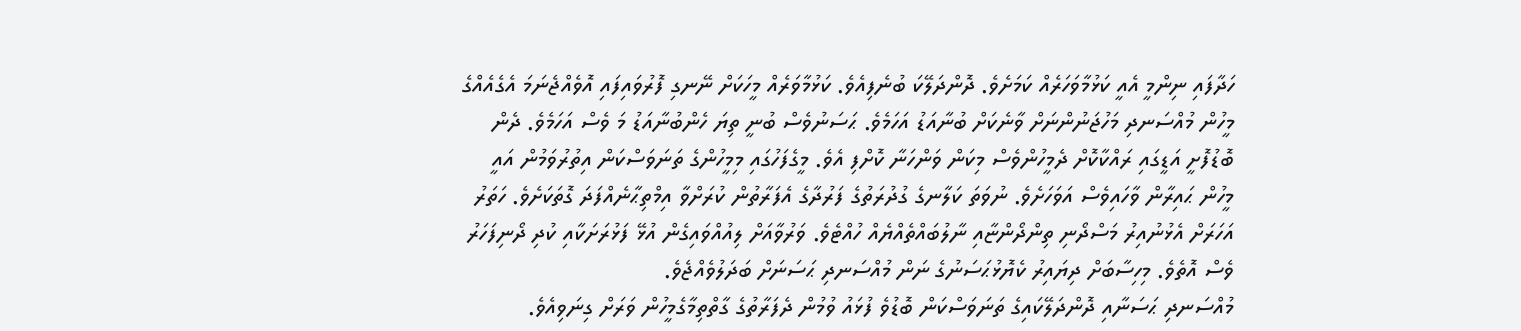ހަދާފައި ނިންމީ އެއީ ކަޅުމާވަހަރެއް ކަމަށެވެ. ދޮންދަލޭކަ ބުނެފިއެވެ. ކަޅުމާވަރެއް މީހަކަށް ނޭނގި ފޮރުވައިފައި އޮވެއްޖެނަމަ އެގެއެއްގެ މީހުން މުއްސަނދި މަހުޖަނުންނަށް ވާނެކަށް ބުނާއަޑު އަހަމެވެ. ޙަސަނުވެސް ބުނީ ތިޔަ ހެންބުނާއަޑު މަ ވެސް އަހަމެވެ. ދެން ބޮޑުފޮށީ އަޑީގައި ރައްކާކޮށް ދެމީހުންވެސް މިކަން ވަންހަނާ ކޮށްފި އެވެ. މީގެފަހުގައި މިމީހުންގެ ތަނަވަސްކަން އިތުރުވަމުން އައީ މީހުން ޙައިރާން ވާހައިވެސް އަވަހަށެވެ. ނުވަތަ ކަލާނގެ ގުދުރަތުގެ ފަރުދާގެ އެފަރާތުން ކުރަށްވާ އިމްތިޙާނެއްފަދަ ގޮތަކަށެވެ. ހަތަރު އަހަރަށް އެޅުނުއިރު މަސްދޯނި ތިންދޯންޏާއި ނާލުބައްތެއްޔެއް ހުއްޓެވެ. ވަރުވާއަށް ލިއުއްވައިގެން އުޅޭ ފަޅުރަށަކާއި ކުދި ދޯނިފަހަރު ވެސް އޮތެވެ. މިހިސާބަށް ދިޔައިރު ކެޔޮޅުޙަސަނުގެ ނަން މުއްސަނދި ޙަސަނަށް ބަދަލުވެއްޖެވެ.
މުއްސަނދި ޙަސަނާއި ދޮންދަލޭކައިގެ ތަނަވަސްކަން ބޮޑުވެ ފުޅައު ވުމުން ދެފަރާތުގެ ގާތްތިމާގެމީހުން ވަރަށް ގިނަވިއެވެ.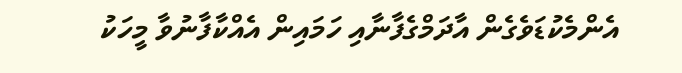އެންމެކުޑަވެގެން އާދަމްގެފާނާއި ހަމައިން އެއްކާފާނުވާ މީހަކު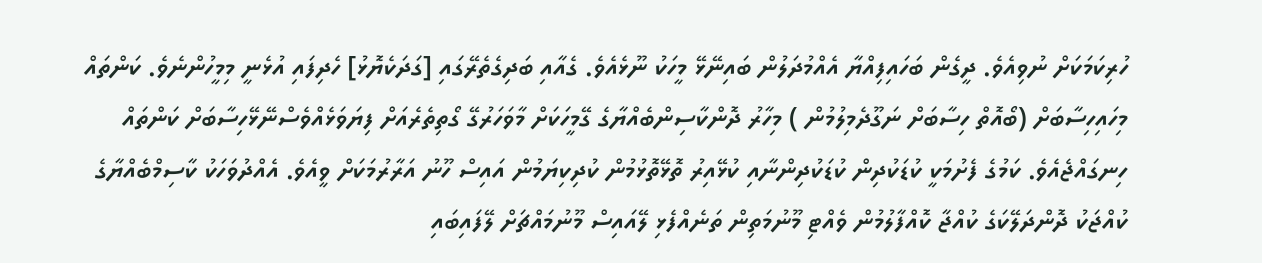ހުރިކަމަކަށް ނުވިއެވެ. ދީގެން ބަހައިފިއްޔާ އެއްމުދަލުން ބައިނޭޅޭ މީހަކު ނޫޅެއެވެ. ގެއާއި ބަދިގެތެރޭގައި [ގަދަކެޔޮޅު] ހެދިފައި އުޅެނީ މިމީހުންނެވެ. ކަންތައް މިހައިހިސާބަށް (ބޯއޮތް ހިސާބަށް ނަގޫދެމިލުމުން ) މިހާރު ދޮންކާސިންބެއްޔާގެ ގޭމީހަކަށް މާވަހަރުގޭ ގޯތިތެރެއަށް ފިޔަވަޅެއްވެސްނޭޅޭހިސާބަށް ކަންތައް ހިނގައްޖެއެވެ. ކަމުގެ ފެށުމަކީ ކުޑަކުދިން ކުޑަކުދިންނާއި ކުޅޭއިރު ތޮޅޭތޮޅުމުން ކުދިކިޔަމުން އައިސް ހޫނު އަރާރުމަކަށް ވީއެވެ. އެއްދުވަހަކު ކާސިމްބެއްޔާގެ ކުއްޖަކު ދޮންދަލޭކަގެ ކުއްޖާ ކޮއްފާލުމުން ވެއްޓި މޫނުމަތިން ތަނެއްފެޅި ލޭއައިސް މޫނުމައްޗަށް ލޭފައިބައި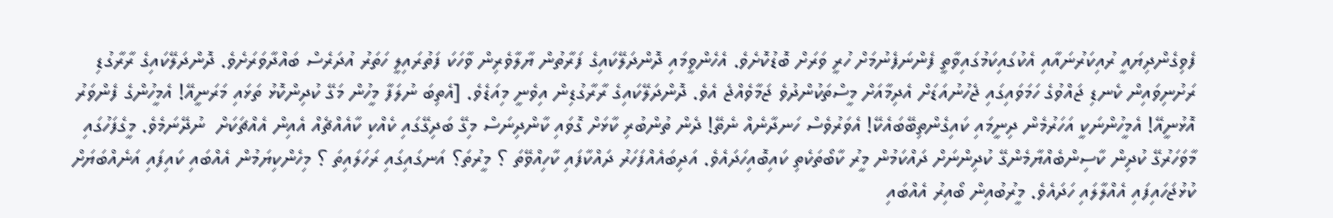ފެވިގެންދިޔައީ ރުއިކަރުނައާއި އެކުގައިކަމުގައިވާތީ ފެންނަފެނުމަށް ހުރީ ވަރަށް ބޮޑުކޮށެވެ. އެހެންވީމައި ދޮންދަލޭކައިގެ ފަރާތުން ޔާލާވެރިން ވާހަކަ ފަތުރައިލީ ހަތަރު އުދަރެސް ބައްދާވަރަށެވެ. ދޮންދަލޭކައިގެ ރާރާގުޑި ރަށުނިވައިން ކެނޑި ޖައްވުގެ ހަމަވައިގައި ޖެހުނުއަޑަށް އެދިމާއަށް މީސްތަކުންދުވެ ޖަމާވެއްޖެ އެވެ. ދޮންދަލޭކައިގެ ރާރާގުޑިން އިވެނީ މިއަޑެވެ. [އެތިބަ ނުލަފާ މީހުން މަގޭ ކުދިންކޮޅު ތަޅައި މަރަނީއޭ! އެމީހުންގެ ފެންވަރު އޮޅުނީއޭ! އެމީހުންނަކީ އަހަރުމެން ދިނީމައި ކައިގެންތިބޭބައެކޭ! އެވަރުވެސް ހަނދާނެއް ނެތޭ! ދެން ތުންބުރި ކާޅަށް ގޮވައި ކާންދިނަސް މިގޭ ބަދިގޭގައި ކެއްކި ކާއެއްޗެއް އެއިން އެއްޗަކަށް  ނުދޭނަމެވެ. މީގެފަހުގައި މާވަހަރުގޭ ކުދިން ކާސިންބެއްޔާމެންގޭ ކުދިންނަށް ދައްކަމުން މީރު ކާބޯތަކެތި ކައިބޮއިހަދައެވެ. އަދިބައެއްފަހަރު ދައްކާފައި ކާހިއްވޭތަ ؟ މީރުތަ؟ އަނގައިގައި ރަހަލައިތަ ؟ މިހެންކިޔަމުން އެއްބައި ކައިފައި އަނެއްބަޔަށް ކުޅުޖަހައިފައި އެއްލާލައި ހަދައެވެ. މީރުބުއިން ބޯއިރު އެއްބައި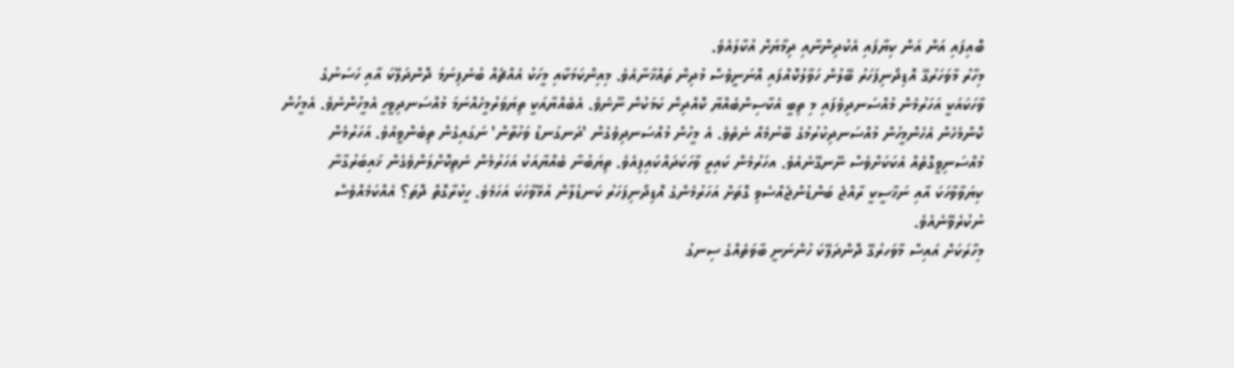ބޮއިފައި އަން އަން ކިޔާފައި އެކުދިންނާއި ދިމާޔަށް އުކާލައެވެ.
މިހާރު މާވަހަރުގޭ އޮޑިދޯނިފަހަރު ބޭލުން ހަވާލުކޮއްފައި އޮނަނީވެސް މުދިން ތައްޚާނާއެވެ. މިއިންކަމަކާއި މީހަކު އެއްޗެއް ބުނެފިނަމަ ދޮންދަލޭކަ އާއި ހަސަނުގެ ވާހަކައަކީ އަހަރުމެން މުއްސަނދިވެފައި މި ތިބީ އެކާސިންބެއްޔާ ކޮއްދިން ކަމަކުން ނޫނެވެ. އެބެއްޔާއަކީ ތިޔަވަރުމީހެއްނަމަ މުއްސަނދިވީހީ އެމީހުންނެވެ. އެމީހުން ކޮންމެހެން އެހެންމީހުން މުއްސަނދިކުރުމުގެ ބޭނުމެއް ނެތެވެ. އެ މީހުން މުއްސަނދިވެގެން 'ދަނގަނޑު ވަހުތާން' ނަގައިގެން ތިބެންވީއެވެ. އަހަރުމެން މުއްސަނިވީގޮތެއް އެކަކަށްވެސް ނޭނގޭނެއެވެ. އހަރުމެން ކައިރީ ވާހަކަދައްކައިފިއެވެ. ތިޔަބުނާ ބެއްޔާއަކު އަހަރުމެން ނެތިކޮށްލަންވެގެން ޚައިބަރުގާނާ ކިޔަވާވާހަކަ އާއި ނަޚާސީކީ ރާއްޖެ ބަންޑުންޖެއްސެވި ގޮތަށް އަހަރުމެންގެ އޮޑިދޯނިފަހަރު ކަނޑުލާން އުޅޭވާހަކަ އަހަމެވެ. ހީކުރާގޮތް ދޮތަ؟ އެއްކަމެއްވެސް ނުކުރެވޭނެއެވެ.
މިހާރަކަށް އައިސް މާވަހރުގޭ ދޮންދަލޭކަ ހުންނަނީ ބާވަތެއްގެ ސިނގު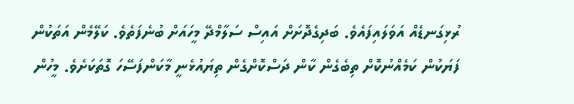ރުޅިގަނޑެއް އަވަލައިފައެވެ. ބަދިގެދޮށަށް އައިސް ސަލާމްދޭ މީހައަށް ބުނެފަތެވެ. ކަލޭމެން އަތަކުން ފަޔަކުން ކަމެއްނުކޮށް ތިބެގެން ކާން ދަސްކޮށްގެން ތިޔައުޅެނީ މާކަންފަސޭހަ ގޮތަކަށެވެ. މީހުން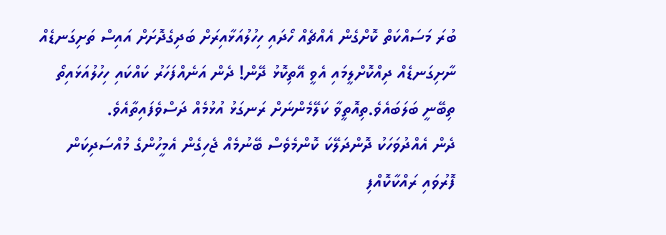ބުރަ މަސައްކަތް ކޮށްގެން އެއްޗެއް ހޯދައި ހިހުލުއަޅާއިރަށް ބަދިގެދޮށަށް އައިސް ތަށިގަނޑެއް ނާށިގަނޑެއް ދިއްކޮށްލީމައި އެވީ އޭތިކޮޅު ދޭން! ދެން އަނެއްފަހަރު ކައްކައި ހިހުލުއަޅައިތޯ ތިބޭނީ ބަލަބައެވެ.ތިއޮތީވާ ކަލޭމެންނަށް ރަނގަޅު އުޅުމެއް ދަސްވެފައިތާއެވެ.
ދެން އެއްދުވަހަކު ދޮންދަލޭކަ ކޮންމެވެސް ބޭނުމެއް ޖެހިގެން އެމީހުންގެ މުއްސަދިކަން ފޮރުވައި ރައްކާކޮއްފި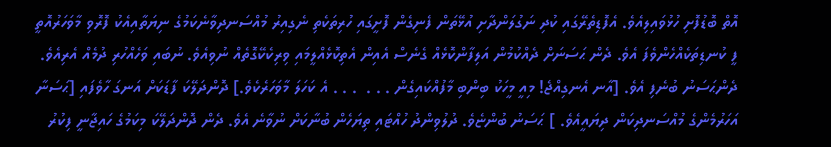އޮތް ބޮޑުފޮށި ހުޅުވައިލިއެވެ. އެފޮޑިތެރޭގައި ކުދި ނަގުލަންދާށި އުޅޭތަން ފެނިގެން ފޮށީގައި ހުރިތަކެތި ނެގިއިރު މުއްސަނދިވާނެކަމުގެ ނިޔަތާއިއެކު ފޮރޮވި މާވަހަރުއޮތީ ފީ ކުނޑިތަކެއްހެންވެފަ އެވެ. ދެން ޙަސަނަށް ދެއްކުމުން އަލިފާންކޮޅެއް ގެނެސް އެއިން އެތިކޮޅެއްލީމައި ވިރިކެކޭގޮތެއް ނުވިއެވެ. ނުބައި ވަހެއްހުރި ދުމެއް އެރިއެވެ. ދެންޙަސަނު ބުނެފި އެވެ. [އާނ އެނގިއްޖެ! މިއީ މީހަކު ބިންބި މާފުއްކައިގެން . . .  . . . އެ ކަހަލަ މާވަހަރެކެވެ.] ދޮންދަލޭކަ ފާޑަކަށް އަނގަ ހާވެފައި [ޙަސަނާ އަހަރުމެންގެ މުއްސަނދިކަން ދިޔައީއެވެ. ] ޙަސަނު ބުންޏެވެ. ދުލުވިންދު ހުއްޓައި ތިޔަހެން ބުނާކަށް ނުވާނެ އެވެ. ދެން ދޮންދަލޭކަ މިކަމުގެ ހައިޖާނީ ފިކުރު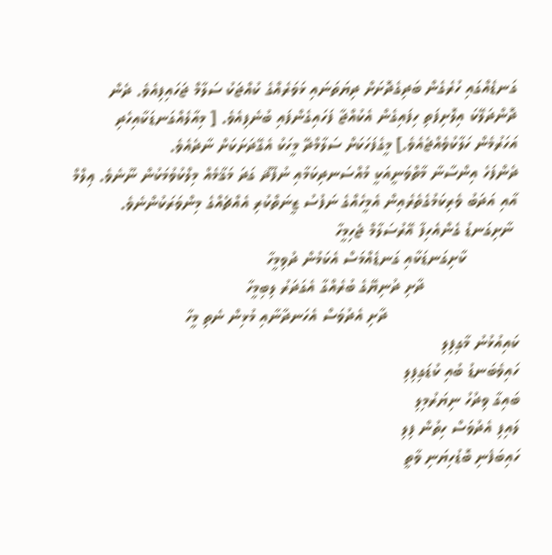ގަނޑެއްގައި ހުރެގެން ބަދިގެދޮށަށް ދިޔަތަނައި ޅަވަރެއްގެ ކުއްޖަކު ސަލާމް ޖަހައިފިއެވެ. ދެން ދޮންދަލޭކަ އިލޮށިފަތި ހިފައިގެން އެކުއްޖާ ފަހައިގެންފައި ބުނެފިއެވެ. [ މިއާލެއްގަނޑަކާއިހެދި އަހަރުމެން ހަލާކުވެއްޖެއެވެ.] މީގެފަހަކަށް ސަލާމްދޭ މީހަކު އެގޭދަށަކަށް ނާދެއެވެ.
ދެންފަހެ އިންސާނާ މާތްވަނީއަކީ މުއްސަނދިކަމާއި ނުފޫޛު ގަދަ މަޤާމެއް މިލްކުވުމަކުން ނޫނެވެ. ޢިލްމް އާއި އަދަބު ވެރިކަމުގެތެރެއިން އެމީހެއްގެ ނަފުސު ޒީނަތްކުރި އެއްޗެއްގެ މިންވަރަކުންނެވެ.
 ނާށިގަނޑު ގެންއެހިފާ އޭރުސަލާމް ޖެހިމީހާ
           ކާށިގަނޑަކާއި ގަނޑެއްމަސް އެކަމުން ދުވިމީހާ
                    ދާށި ދުނިޔޭގެ ބުރެއްގާ އެގަދަރު ލިބިމީހާ
                            ދާށި އެދުވަސް އެހަނދާނާއި މުޅިން ނެތި މީހާ
ކައިއުޅުނު މާގިފިލި
ހައިވެބަނޑު ބުއި ކުޑަގިފިލި
ބައިގާ ވިދުހު ނިޔަރުމިލި
ލައިފި އެދުވަސް ހިތުން ފިލި
ހައިބަފެނި ބޮޑުހިޔަނި ވާތީ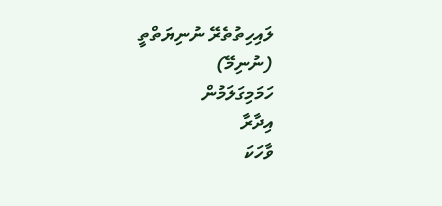ލައިހިތުތެރޭ ނުނިޔަތްތީ
(ނުނިމޭ)
ހަމަމިގަލަމުން
އިދާރާ
ވާހަކަ